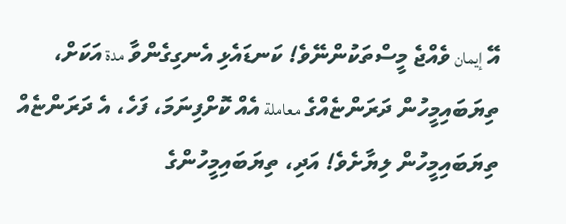އޭ إيمان ވެއްޖެ މީސްތަކުންނޭވެ! ކަނޑައެޅި އެނގިގެންވާ مدة އަކަށް، ތިޔަބައިމީހުން ދަރަންޏެއްގެ معاملة އެއް ކޮށްފިނަމަ، ފަހެ، އެ ދަރަންޏެއް ތިޔަބައިމީހުން ލިޔާށެވެ! އަދި، ތިޔަބައިމީހުންގެ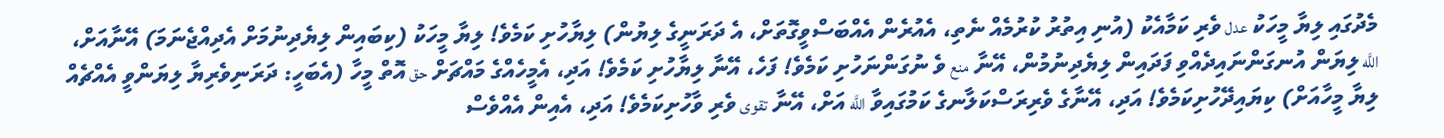މެދުގައި ލިޔާ މީހަކު عدل ވެރި ކަމާއެކު (އުނި އިތުރު ކުރުމެއް ނެތި، އެއުރެން އެއްބަސްވީގޮތަށް، އެ ދަރަނީގެ ލިޔުން) ލިޔާހުށި ކަމެވެ! ލިޔާ މީހަކު (ކިބައިން ލިޔެދިނުމަށް އެދިއްޖެނަމަ) އޭނާއަށް، اللَّه ލިޔަން އުނގަންނައިދެއްވި ފަދައިން ލިޔެދިނުމުން، އޭނާ منع ވެ ނުގަންނަހުށި ކަމެވެ! ފަހެ، އޭނާ ލިޔާހުށި ކަމެވެ! އަދި، އެމީހެއްގެ މައްޗަށް حق އޮތް މީހާ (އެބަހީ: ދަރަނިވެރިޔާ ލިޔަންވީ އެއްޗެއް ލިޔާ މީހާއަށް) ކިޔައިދޭހުށިކަމެވެ! އަދި، އޭނާގެ ވެރިރަސްކަލާނގެ ކަމުގައިވާ اللَّه އަށް، އޭނާ تقوى ވެރި ވާހުށިކަމެވެ! އަދި، އެއިން އެއްވެސް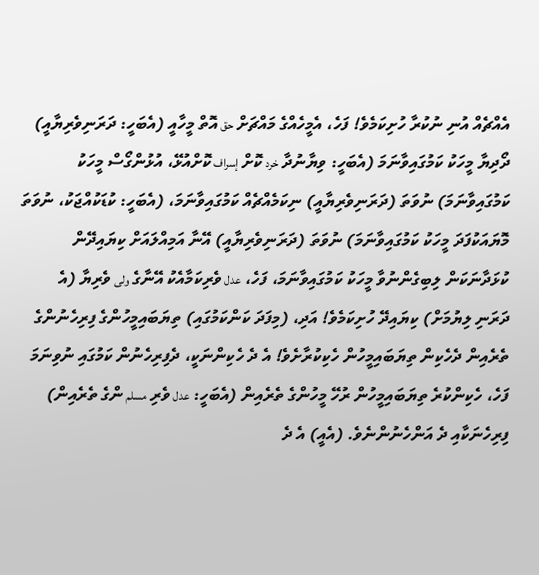އެއްޗެއް އުނި ނުކުރާ ހުށިކަމެވެ! ފަހެ، އެމީހެއްގެ މައްޗަށް حق އޮތް މީހާއީ (އެބަހީ: ދަރަނިވެރިޔާއީ) ދޯދިޔާ މީހަކު ކަމުގައިވާނަމަ (އެބަހީ: ވިޔާނުދާ خرد ކޮށް إسراف ކޮށްއުޅޭ، އުޅުންގޯސް މީހަކު ކަމުގައިވާނަމަ) ނުވަތަ (ދަރަނިވެރިޔާއީ) ނިކަމެއްޗެއް ކަމުގައިވާނަމަ، (އެބަހީ: ކުޑަކުއްޖަކު، ނުވަތަ މޮޔައަކުފަދަ މީހަކު ކަމުގައިވާނަމަ) ނުވަތަ (ދަރަނިވެރިޔާއީ) އޭނާ އަމިއްލައަށް ކިޔައިދޭން ކުޅަދާނަކަން ލިބިގެންނުވާ މީހަކު ކަމުގައިވާނަމަ، ފަހެ، عدل ވެރިކަމާއެކު އޭނާގެ ولى ވެރިޔާ (އެ ދަރަނި ލިޔުމަށް) ކިޔައިދޭ ހުށިކަމެވެ! އަދި، (މިފަދަ ކަންކަމުގައި) ތިޔަބައިމީހުންގެ ފިރިހެނުންގެ ތެރެއިން ދެހެކިން ތިޔަބައިމީހުން ހެކިކުރާށެވެ! އެ ދެ ހެކިންނަކީ، ދެފިރިހެނުން ކަމުގައި ނުވިނަމަ ފަހެ، ހެކިންކުރެ ތިޔަބައިމީހުން ރުހޭ މީހުންގެ ތެރެއިން (އެބަހީ: عدل ވެރި مسلم ންގެ ތެރެއިން) ފިރިހެނަކާއި ދެ އަންހެނުންނެވެ. (އެއީ) އެ ދެ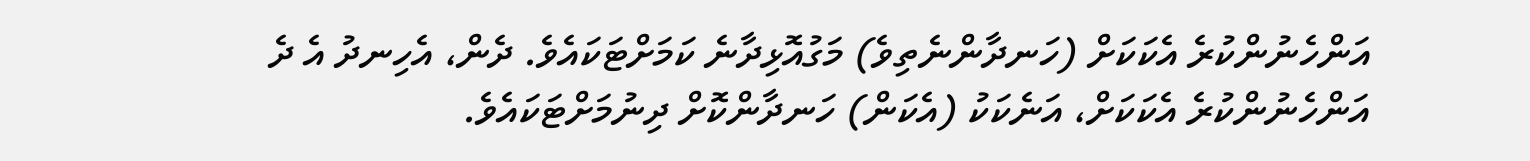އަންހެނުންކުރެ އެކަކަށް (ހަނދާންނެތިވެ) މަގުއޮޅިދާނެ ކަމަށްޓަކައެވެ. ދެން، އެހިނދު އެ ދެ އަންހެނުންކުރެ އެކަކަށް، އަނެކަކު (އެކަން) ހަނދާންކޮށް ދިނުމަށްޓަކައެވެ.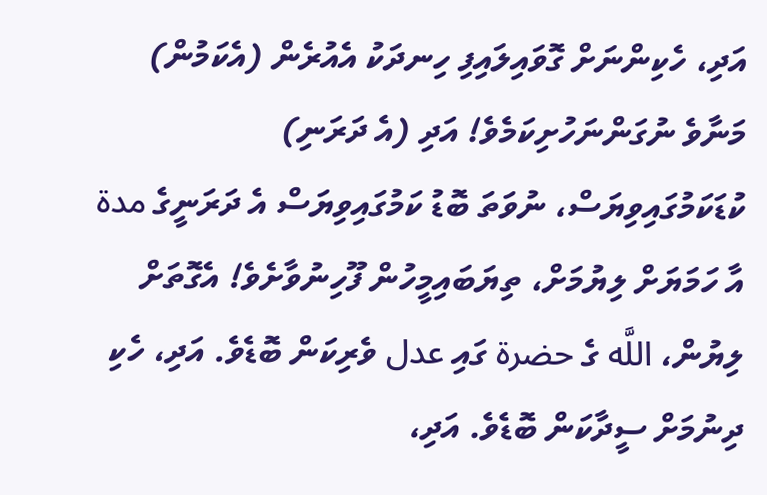އަދި، ހެކިންނަށް ގޮވައިލައިފި ހިނދަކު އެއުރެން (އެކަމުން) މަނާވެ ނުގަންނަހުށިކަމެވެ! އަދި (އެ ދަރަނި) ކުޑަކަމުގައިވިޔަސް، ނުވަތަ ބޮޑު ކަމުގައިވިޔަސް އެ ދަރަނީގެ مدة އާ ހަމަޔަށް ލިޔުމަށް، ތިޔަބައިމީހުން ފޫހިނުވާށެވެ! އެގޮތަށް ލިޔުން، اللَّه ގެ حضرة ގައި عدل ވެރިކަން ބޮޑެވެ. އަދި، ހެކި ދިނުމަށް ސީދާކަން ބޮޑެވެ. އަދި،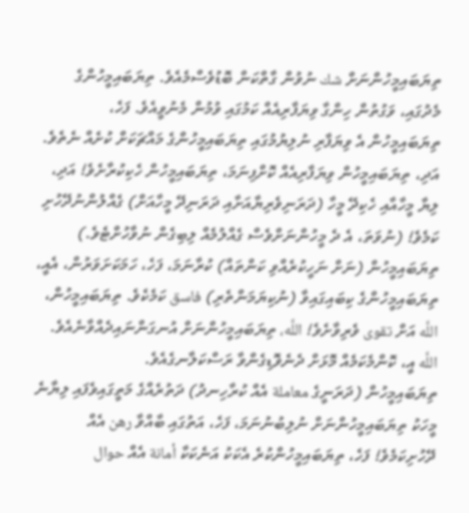ތިޔަބައިމީހުންނަށް شك ނުވުން ގާތްކަން ބޮޑުވެސްމެއެވެ. ތިޔަބައިމީހުންގެ މެދުގައި، ވަގުތުން ހިންގާ ވިޔަފާރިއެއް ކަމުގައި ވުމުން މެނުވީއެވެ. ފަހެ، ތިޔަބައިމީހުން އެ ވިޔަފާރި ނުލިޔުމުގައި ތިޔަބައިމީހުންގެ މައްޗަކަށް ކުށެއް ނެތެވެ. އަދި، ތިޔަބައިމީހުން ވިޔަފާރިއެއް ކޮށްފިނަމަ، ތިޔަބައިމީހުން ހެކިކުރާށެވެ! އަދި، ލިޔާ މީހާއާއި ހެކިދޭ މީހާ (ދަރަނިވެރިޔާއަށާއި ދަރަނިދޭ މީހާއަށް) ގެއްލުންނުދޭހުށި ކަމެވެ! (ނުވަތަ، އެ ދެ މީހުންނަށްވެސް ގެއްލުމެއް ލިބިގެން ނުވާހުށްޓެވެ.) ތިޔަބައިމީހުން (ނަށް ނަހީކުރެއްވި ކަންތައް) ކުރާނަމަ، ފަހެ، ހަމަކަށަވަރުން، އެއީ، ތިޔަބައިމީހުންގެ ކިބައިގައިވާ (ނުކިޔަމަންތެރި) فاسق ކަމެކެވެ. ތިޔަބައިމީހުން، اللَّه އަށް تقوى ވެރިވާށެވެ! اللَّه، ތިޔަބައިމީހުންނަށް އުނގަންނައިދެއްވާނެއެވެ. اللَّه އީ، ކޮންމެކަމެއް މޮޅަށް ދެނެވޮޑިގެންވާ ރަސްކަލާނގެއެވެ.
ތިޔަބައިމީހުން (ދަރަނީގެ معاملة އެއް ކުރާހިނދު) ދަތުރެއްގެ މަތީގައިވެފައި ލިޔާނެ މީހަކު ތިޔަބައިމީހުންނަށް ނުލިބުނުނަމަ، ފަހެ، އަތުގައި ބާއްވާ رهن އެއް ދޭހުށިކަމެވެ! ފަހެ، ތިޔަބައިމީހުންކުރެ އެކަކު އަނެކަކާ أمانة އެއް حوال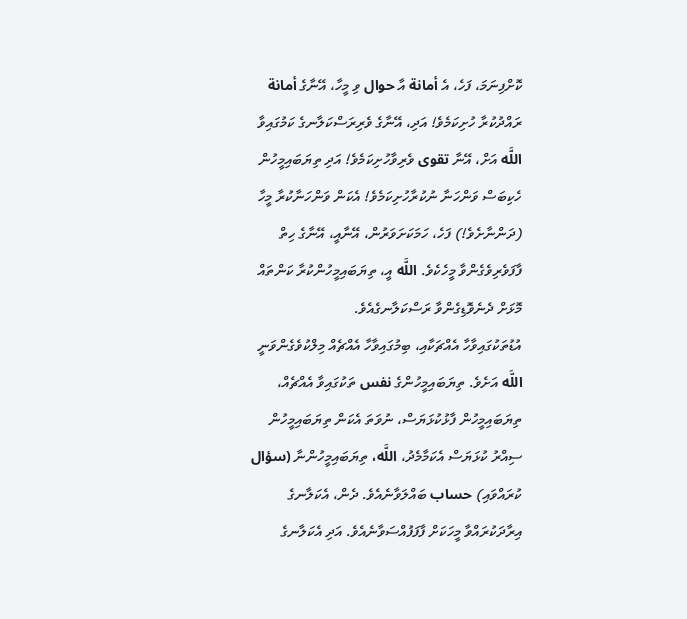ކޮށްފިނަމަ، ފަހެ، އެ أمانة އާ حوال ވި މީހާ، އޭނާގެ أمانة ރައްދުކުރާ ހުށިކަމެވެ! އަދި، އޭނާގެ ވެރިރަސްކަލާނގެ ކަމުގައިވާ اللَّه އަށް، އޭނާ تقوى ވެރިވާހުށިކަމެވެ! އަދި ތިޔަބައިމީހުން ހެކިބަސް ވަންހަނާ ނުކުރާހުށިކަމެވެ! އެކަން ވަންހަނާކުރާ މީހާ (ދަންނާށެވެ!) ފަހެ، ހަމަކަށަވަރުން، އޭނާއީ، އޭނާގެ ހިތް ފާފަވެރިވެގެންވާ މީހެކެވެ. اللَّه އީ، ތިޔަބައިމީހުންކުރާ ކަންތައް މޮޅަށް ދެނެވޮޑިގެންވާ ރަސްކަލާނގެއެވެ.
އުޑުތަކުގައިވާހާ އެއްޗަކާއި، ބިމުގައިވާހާ އެއްޗެއް މިލްކުވެގެންވަނީ اللَّه އަށެވެ. ތިޔަބައިމީހުންގެ نفس ތަކުގައިވާ އެއްޗެއް، ތިޔަބައިމީހުން ފާޅުކުޅަޔަސް، ނުވަތަ އެކަން ތިޔަބައިމީހުން ސިއްރު ކުޅަޔަސް އެކަމާމެދު، اللَّه، ތިޔަބައިމީހުންނާ (سؤال ކުރައްވައި) حساب ބައްލަވާނެއެވެ. ދެން، އެކަލާނގެ އިރާދަކުރައްވާ މީހަކަށް ފާފަފުއްސަވާނެއެވެ. އަދި އެކަލާނގެ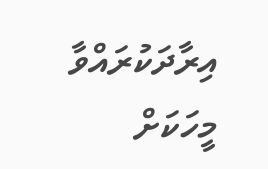އިރާދަކުރައްވާ މީހަކަށް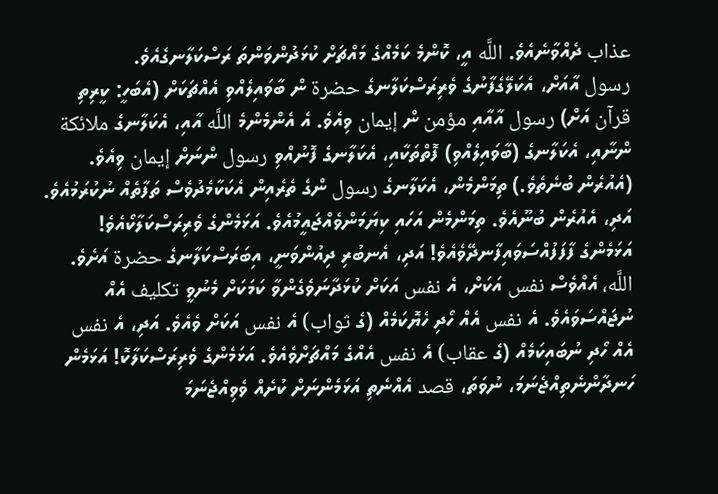عذاب ދެއްވާނެއެވެ. اللَّه އީ، ކޮންމެ ކަމެއްގެ މައްޗަށް ކުޅަދުންވަންތަ ރަސްކަލާނގެއެވެ.
رسول އާއަށް، އެކަލޭގެފާނުގެ ވެރިރަސްކަލާނގެ حضرة ން ބާވައިލެއްވި އެއްޗަކަށް (އެބަހީ: ކީރިތި قرآن އަށް) رسول އާއާއި مؤمن ން إيمان ވިއެވެ. އެ އެންމެންމެ اللَّه އާއި، އެކަލާނގެ ملائكة ންނާއި، އެކަލާނގެ (ބާވައިލެއްވި) ފޮތްތަކާއި، އެކަލާނގެ ފޮނުއްވި رسول ންނަށް إيمان ވިއެވެ. (އެއުރެން ބުނެތެވެ.) ތިމަންމެން، އެކަލާނގެ رسول ންގެ ތެރެއިން އެކަކާމެދުވެސް ތަފާތެއް ނުކުރަމުއެވެ. އަދި، އެއުރެން ބުނޫއެވެ. ތިމަންމެން އަހައި ކިޔަމަންވެއްޖައީމުއެވެ. އަޅަމެންގެ ވެރިރަސްކަލާކޯއެވެ! އަޅަމެންގެ ފާފަފުއްސަވައިފާނދޭވެއެވެ! އަދި، އެނބުރި ދިއުންވަނީ، އިބަރަސްކަލާނގެ حضرة އަށެވެ.
اللَّه، އެއްވެސް نفس އަކަށް، އެ نفس އަކަށް ކުޅަދާނަވެގެންވާ ކަމަކަށް މެނުވީ تكليف އެއް ނުޖައްސަވައެވެ. އެ نفس އެއް ހޯދި ހެޔޮކަމެއް (ގެ ثواب) އެ نفس އަކަށް ވެއެވެ. އަދި، އެ نفس އެއް ހޯދި ނުބައިކަމެއް (ގެ عقاب) އެ نفس އެއްގެ މައްޗަށްވެއެވެ. އަޅަމެންގެ ވެރިރަސްކަލާކޮ! އަޅަމެން ހަނދާންނެތިއްޖެނަމަ، ނުވަތަ، قصد އެއްނެތި އަޅަމެންނަށް ކުށެއް ވެވިއްޖެނަމަ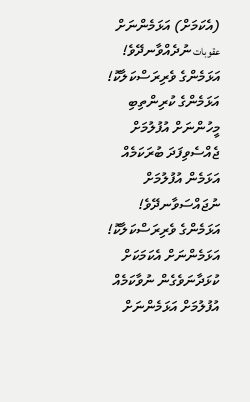(އެކަމަށް) އަޅަމެންނަށް عقوبات ނުދެއްވާނދޭވެ! އަޅަމެންގެ ވެރިރަސްކަލާކޮ! އަޅަމެންގެ ކުރިންތިބި މީހުންނަށް އުފުލުމަށް ޖެއްސެވިފަދަ ބުރަކަމެއް އަޅަމެން އުފުލުމަށް ނުޖައްސަވާނދޭވެ! އަޅަމެންގެ ވެރިރަސްކަލާކޮ! އަޅަމެންނަށް އެކަމަކަށް ކުޅަދާނަވެގެން ނުވާކަމެއް އުފުލުމަށް އަޅަމެންނަށް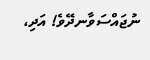ނުޖައްސަވާނދޭވެ! އަދި،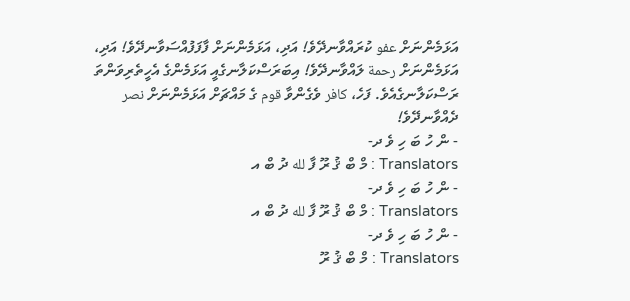އަޅަމެންނަށް عفو ކުރައްވާނދޭވެ! އަދި، އަޅަމެންނަށް ފާފަފުއްސަވާނދޭވެ! އަދި، އަޅަމެންނަށް رحمة ލައްވާނދޭވެ! އިބަރަސްކަލާނގެއީ އަޅަމެންގެ އެހީތެރިވަންތަ ރަސްކަލާނގެއެވެ. ފަހެ، كافر ވެގެންވާ قوم ގެ މައްޗަށް އަޅަމެންނަށް نصر ދެއްވާނދޭވެ!
- ން ހު ބަ ހި ވެ ދ-
Translators : މް ބް ޤު ރޫ ފާ لله ދު ބް އ
- ން ހު ބަ ހި ވެ ދ-
Translators : މް ބް ޤު ރޫ ފާ لله ދު ބް އ
- ން ހު ބަ ހި ވެ ދ-
Translators : މް ބް ޤު ރޫ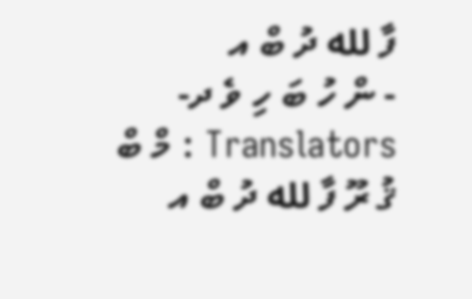ފާ لله ދު ބް އ
- ން ހު ބަ ހި ވެ ދ-
Translators : މް ބް ޤު ރޫ ފާ لله ދު ބް އ